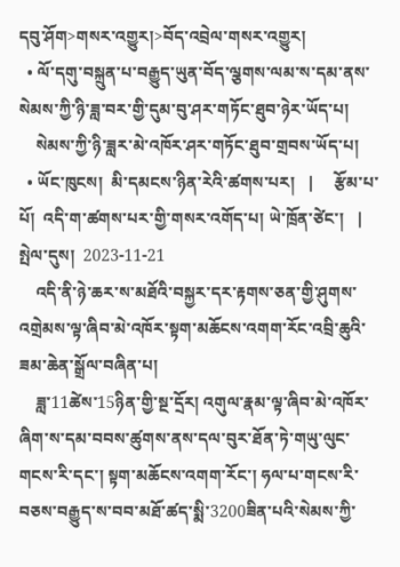དབུ་ཤོག>གསར་འགྱུར།>བོད་འབྲེལ་གསར་འགྱུར།
  • ལོ་དགུ་བསྐྲུན་པ་བརྒྱུད་ཡུན་བོད་ལྕགས་ལམ་ས་དམ་ནས་སེམས་ཀྱི་ཉི་ཟླ་བར་གྱི་དུམ་བུ་ཤར་གཏོང་ཐུབ་ཉེར་ཡོད་པ།
    སེམས་ཀྱི་ཉི་ཟླར་མེ་འཁོར་ཤར་གཏོང་ཐུབ་གྲབས་ཡོད་པ།
  • ཡོང་ཁུངས།  མི་དམངས་ཉིན་རེའི་ཚགས་པར།   |     རྩོམ་པ་པོ།  འདི་ག་ཚགས་པར་གྱི་གསར་འགོད་པ། ཡེ་ཁྲོན་ཙེང་།   |     སྤེལ་དུས།  2023-11-21
    འདི་ནི་ཉེ་ཆར་ས་མཐོའི་བསྐྱར་དར་རྟགས་ཅན་གྱི་ཤུགས་འགྲེམས་ལྟ་ཞིབ་མེ་འཁོར་སྟག་མཆོངས་འགག་རོང་འབྲི་ཆུའི་ཟམ་ཆེན་སྒྲོལ་བཞིན་པ།
    ཟླ་11ཚེས་15ཉིན་གྱི་སྔ་དྲོར། འགུལ་རྣམ་ལྟ་ཞིབ་མེ་འཁོར་ཞིག་ས་དམ་བབས་ཚུགས་ནས་དལ་བུར་ཐོན་ཏེ་གཡུ་ལུང་གངས་རི་དང་། སྟག་མཆོངས་འགག་རོང་། ཧལ་པ་གངས་རི་བཅས་བརྒྱུད་ས་བབ་མཐོ་ཚད་སྨི་3200ཟིན་པའི་སེམས་ཀྱི་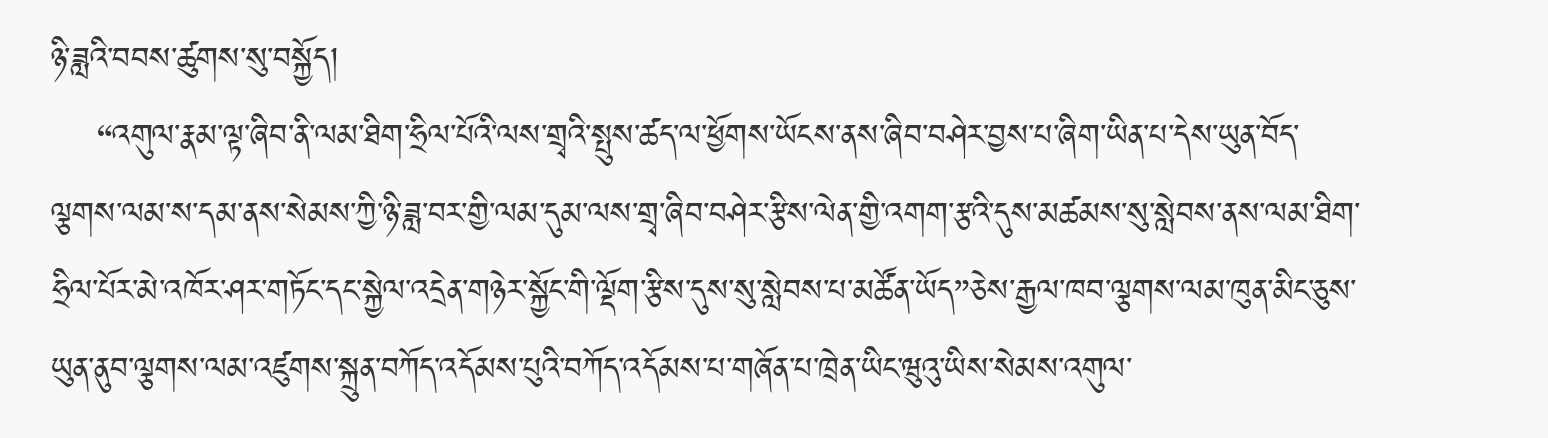ཉི་ཟླའི་བབས་ཚུགས་སུ་བསྐྱོད།
    “འགུལ་རྣམ་ལྟ་ཞིབ་ནི་ལམ་ཐིག་ཧྲིལ་པོའི་ལས་གྲྭའི་སྤུས་ཚད་ལ་ཕྱོགས་ཡོངས་ནས་ཞིབ་བཤེར་བྱས་པ་ཞིག་ཡིན་པ་དེས་ཡུན་བོད་ལྕགས་ལམ་ས་དམ་ནས་སེམས་ཀྱི་ཉི་ཟླ་བར་གྱི་ལམ་དུམ་ལས་གྲྭ་ཞིབ་བཤེར་རྩིས་ལེན་གྱི་འགག་རྩའི་དུས་མཚམས་སུ་སླེབས་ནས་ལམ་ཐིག་ཧྲིལ་པོར་མེ་འཁོར་ཤར་གཏོང་དང་སྐྱེལ་འདྲེན་གཉེར་སྐྱོང་གི་ལྡོག་རྩིས་དུས་སུ་སླེབས་པ་མཚོན་ཡོད”ཅེས་རྒྱལ་ཁབ་ལྕགས་ལམ་ཁུན་མིང་ཅུས་ཡུན་ནུབ་ལྕགས་ལམ་འཛུགས་སྐྲུན་བཀོད་འདོམས་པུའི་བཀོད་འདོམས་པ་གཞོན་པ་ཁྲེན་ཡིང་ཝུའུ་ཡིས་སེམས་འགུལ་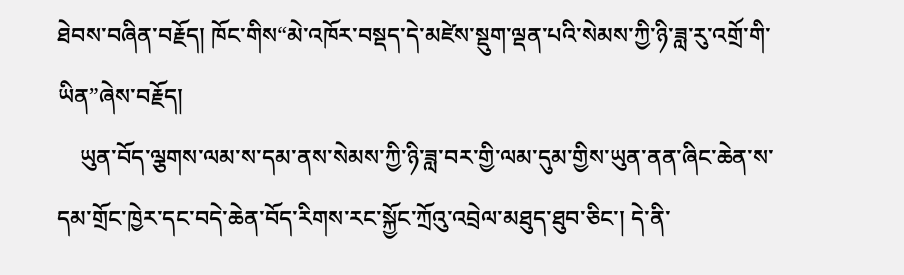ཐེབས་བཞིན་བརྗོད། ཁོང་གིས“མེ་འཁོར་བསྡད་དེ་མཛེས་སྡུག་ལྡན་པའི་སེམས་ཀྱི་ཉི་ཟླ་རུ་འགྲོ་གི་ཡིན”ཞེས་བརྗོད།
    ཡུན་བོད་ལྕགས་ལམ་ས་དམ་ནས་སེམས་ཀྱི་ཉི་ཟླ་བར་གྱི་ལམ་དུམ་གྱིས་ཡུན་ནན་ཞིང་ཆེན་ས་དམ་གྲོང་ཁྱེར་དང་བདེ་ཆེན་བོད་རིགས་རང་སྐྱོང་ཀྲོའུ་འབྲེལ་མཐུད་ཐུབ་ཅིང་། དེ་ནི་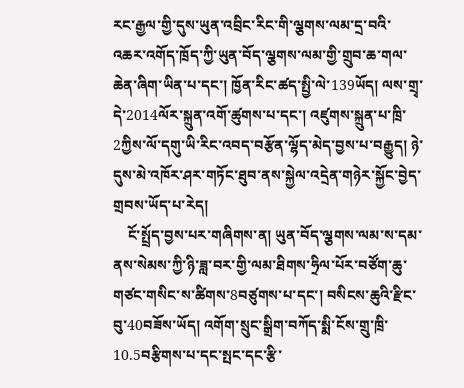རང་རྒྱལ་གྱི་དུས་ཡུན་འབྲིང་རིང་གི་ལྕགས་ལམ་དྲ་བའི་འཆར་འགོད་ཁྲོད་ཀྱི་ཡུན་བོད་ལྕགས་ལམ་གྱི་གྲུབ་ཆ་གལ་ཆེན་ཞིག་ཡིན་པ་དང་། ཁྱོན་རིང་ཚད་སྤྱི་ལེ་139ཡོད། ལས་གྲྭ་དེ་2014ལོར་སྐྲུན་འགོ་ཚུགས་པ་དང་། འཛུགས་སྐྲུན་པ་ཁྲི་2ཀྱིས་ལོ་དགུ་ཡི་རིང་འབད་བརྩོན་ལྷོད་མེད་བྱས་པ་བརྒྱུད། ཉེ་དུས་མེ་འཁོར་ཤར་གཏོང་ཐུབ་ནས་སྐྱེལ་འདྲེན་གཉེར་སྐྱོང་བྱེད་གྲབས་ཡོད་པ་རེད།
    ངོ་སྤྲོད་བྱས་པར་གཞིགས་ན། ཡུན་བོད་ལྕགས་ལམ་ས་དམ་ནས་སེམས་ཀྱི་ཉི་ཟླ་བར་གྱི་ལམ་ཐིགས་ཧྲིལ་པོར་བཙོག་ཆུ་གཙང་གསིང་ས་ཚིགས་8བཙུགས་པ་དང་། བསིངས་ཆུའི་རྫིང་བུ་40བཟོས་ཡོད། འགོག་སྲུང་སྒྲིག་བཀོད་སྨི་ངོས་གྲུ་ཁྲི་10.5བརྩིགས་པ་དང་སྤང་དང་རྩི་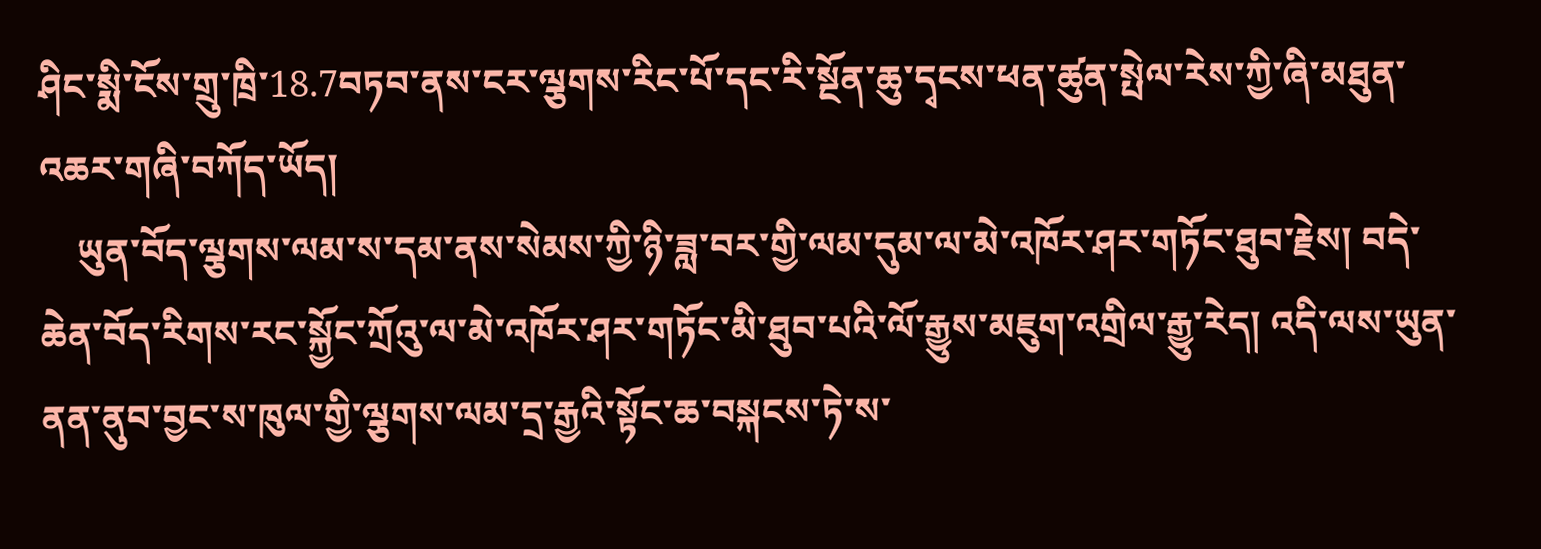ཤིང་སྨི་ངོས་གྲུ་ཁྲི་18.7བཏབ་ནས་ངར་ལྕགས་རིང་པོ་དང་རི་སྔོན་ཆུ་དྭངས་ཕན་ཚུན་སྤེལ་རེས་ཀྱི་ཞི་མཐུན་འཆར་གཞི་བཀོད་ཡོད།
    ཡུན་བོད་ལྕགས་ལམ་ས་དམ་ནས་སེམས་ཀྱི་ཉི་ཟླ་བར་གྱི་ལམ་དུམ་ལ་མེ་འཁོར་ཤར་གཏོང་ཐུབ་རྗེས། བདེ་ཆེན་བོད་རིགས་རང་སྐྱོང་ཀྲོའུ་ལ་མེ་འཁོར་ཤར་གཏོང་མི་ཐུབ་པའི་ལོ་རྒྱུས་མཇུག་འགྲིལ་རྒྱུ་རེད། འདི་ལས་ཡུན་ནན་ནུབ་བྱང་ས་ཁུལ་གྱི་ལྕགས་ལམ་དྲ་རྒྱའི་སྟོང་ཆ་བསྐངས་ཏེ་ས་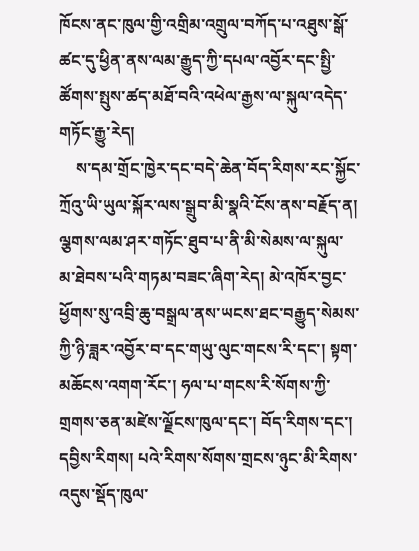ཁོངས་ནང་ཁུལ་གྱི་འགྲིམ་འགྲུལ་བཀོད་པ་འཐུས་སྒོ་ཚང་དུ་ཕྱིན་ནས་ལམ་རྒྱུད་ཀྱི་དཔལ་འབྱོར་དང་སྤྱི་ཚོགས་སྤུས་ཚད་མཐོ་བའི་འཕེལ་རྒྱས་ལ་སྐུལ་འདེད་གཏོང་རྒྱུ་རེད།
    ས་དམ་གྲོང་ཁྱེར་དང་བདེ་ཆེན་བོད་རིགས་རང་སྐྱོང་ཀྲོའུ་ཡི་ཡུལ་སྐོར་ལས་སྒྲུབ་མི་སྣའི་ངོས་ནས་བརྗོད་ན། ལྕགས་ལམ་ཤར་གཏོང་ཐུབ་པ་ནི་མི་སེམས་ལ་སྐུལ་མ་ཐེབས་པའི་གཏམ་བཟང་ཞིག་རེད། མེ་འཁོར་བྱང་ཕྱོགས་སུ་འབྲི་ཆུ་བསྒྲལ་ནས་ཡངས་ཐང་བརྒྱུད་སེམས་ཀྱི་ཉི་ཟླར་འབྱོར་བ་དང་གཡུ་ལུང་གངས་རི་དང་། སྟག་མཆོངས་འགག་རོང་། ཧལ་པ་གངས་རི་སོགས་ཀྱི་གྲགས་ཅན་མཛེས་ལྗོངས་ཁུལ་དང་། བོད་རིགས་དང་། དབྱིས་རིགས། པའེ་རིགས་སོགས་གྲངས་ཉུང་མི་རིགས་འདུས་སྡོད་ཁུལ་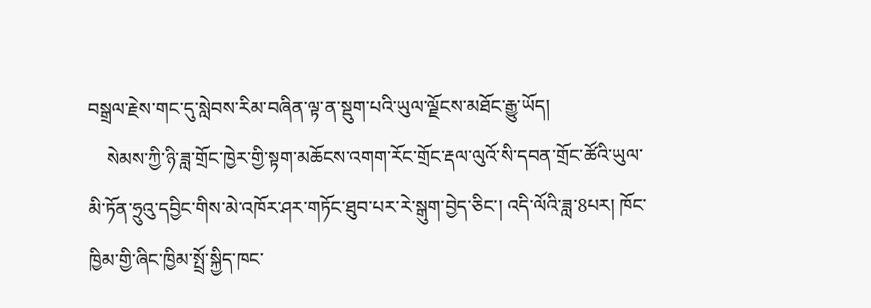བསྒྲལ་རྗེས་གང་དུ་སླེབས་རིམ་བཞིན་ལྟ་ན་སྡུག་པའི་ཡུལ་ལྗོངས་མཐོང་རྒྱུ་ཡོད།
    སེམས་ཀྱི་ཉི་ཟླ་གྲོང་ཁྱེར་གྱི་སྟག་མཆོངས་འགག་རོང་གྲོང་རྡལ་ལུའོ་སི་དབན་གྲོང་ཚོའི་ཡུལ་མི་ཏོན་ཧྲུའུ་དབྱིང་གིས་མེ་འཁོར་ཤར་གཏོང་ཐུབ་པར་རེ་སྒུག་བྱེད་ཅིང་། འདི་ལོའི་ཟླ་8པར། ཁོང་ཁྱིམ་གྱི་ཞིང་ཁྱིམ་སྤྲོ་སྐྱིད་ཁང་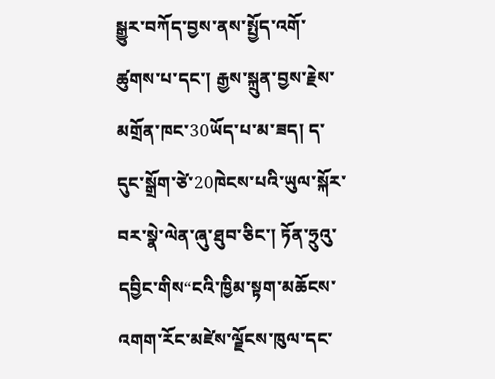སྒྱུར་བཀོད་བྱས་ནས་སྤྱོད་འགོ་ཚུགས་པ་དང་། རྒྱས་སྐྲུན་བྱས་རྗེས་མགྲོན་ཁང་30ཡོད་པ་མ་ཟད། ད་དུང་སྒྲོག་ཙེ་20ཁེངས་པའི་ཡུལ་སྐོར་བར་སྣེ་ལེན་ཞུ་ཐུབ་ཅིང་། ཏོན་ཧྲུའུ་དབྱིང་གིས“ངའི་ཁྱིམ་སྟག་མཆོངས་འགག་རོང་མཛེས་ལྗོངས་ཁུལ་དང་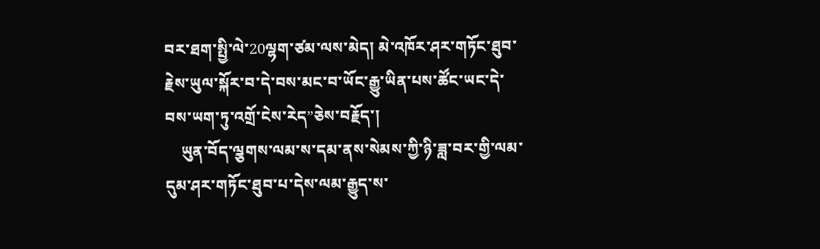བར་ཐག་སྤྱི་ལེ་20ལྷག་ཙམ་ལས་མེད། མེ་འཁོར་ཤར་གཏོང་ཐུབ་རྗེས་ཡུལ་སྐོར་བ་དེ་བས་མང་བ་ཡོང་རྒྱུ་ཡིན་པས་ཚོང་ཡང་དེ་བས་ཡག་ཏུ་འགྲོ་ངེས་རེད”ཅེས་བརྗོད་།
    ཡུན་བོད་ལྕགས་ལམ་ས་དམ་ནས་སེམས་ཀྱི་ཉི་ཟླ་བར་གྱི་ལམ་དུམ་ཤར་གཏོང་ཐུབ་པ་དེས་ལམ་རྒྱུད་ས་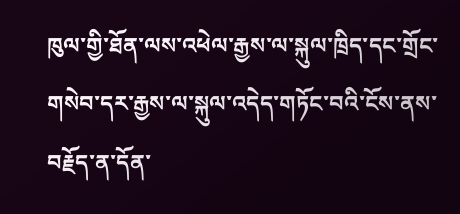ཁུལ་གྱི་ཐོན་ལས་འཕེལ་རྒྱས་ལ་སྐུལ་ཁྲིད་དང་གྲོང་གསེབ་དར་རྒྱས་ལ་སྐུལ་འདེད་གཏོང་བའི་ངོས་ནས་བརྗོད་ན་དོན་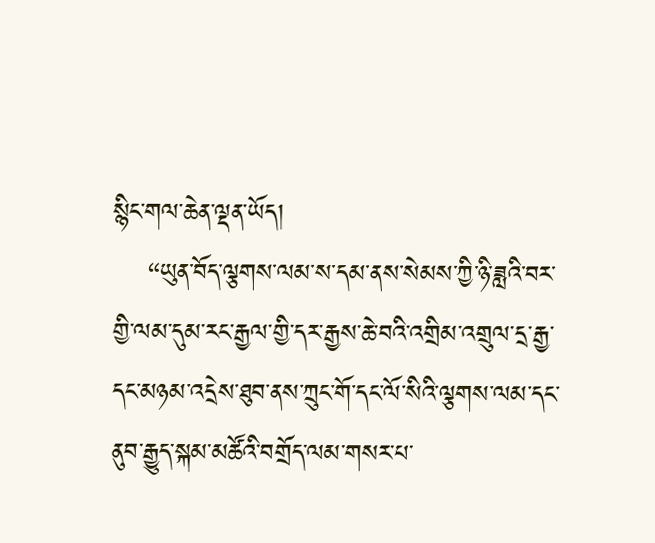སྙིང་གལ་ཆེན་ལྡན་ཡོད།
    “ཡུན་བོད་ལྕགས་ལམ་ས་དམ་ནས་སེམས་ཀྱི་ཉི་ཟླའི་བར་གྱི་ལམ་དུམ་རང་རྒྱལ་གྱི་དར་རྒྱས་ཆེ་བའི་འགྲིམ་འགྲུལ་དྲ་རྒྱ་དང་མཉམ་འདྲེས་ཐུབ་ནས་ཀྲུང་གོ་དང་ལོ་སིའི་ལྕགས་ལམ་དང་ནུབ་རྒྱུད་སྐམ་མཚོའི་བགྲོད་ལམ་གསར་པ་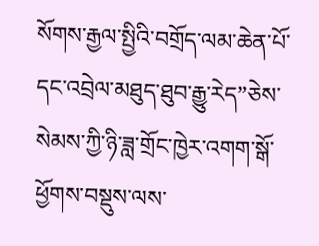སོགས་རྒྱལ་སྤྱིའི་བགྲོད་ལམ་ཆེན་པོ་དང་འབྲེལ་མཐུད་ཐུབ་རྒྱུ་རེད”ཅེས་སེམས་ཀྱི་ཉི་ཟླ་གྲོང་ཁྱེར་འགག་སྒོ་ཕྱོགས་བསྡུས་ལས་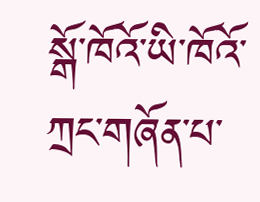སྒོ་ཁོའོ་ཡི་ཁོའོ་ཀྲང་གཞོན་པ་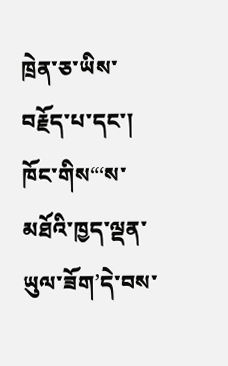ཁྲེན་ཅ་ཡིས་བརྗོད་པ་དང་། ཁོང་གིས“‘ས་མཐོའི་ཁྱད་ལྡན་ཡུལ་ཟོག’དེ་བས་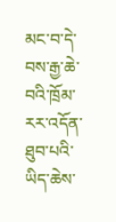མང་བ་དེ་བས་རྒྱ་ཆེ་བའི་ཁྲོམ་རར་འདོན་ཐུབ་པའི་ཡིད་ཆེས་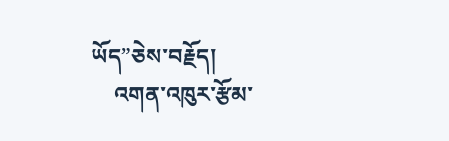ཡོད”ཅེས་བརྗོད།
    འགན་འཁུར་རྩོམ་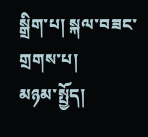སྒྲིག་པ། སྐལ་བཟང་གྲགས་པ།
མཉམ་སྤྱོད།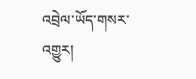འབྲེལ་ཡོད་གསར་འགྱུར།